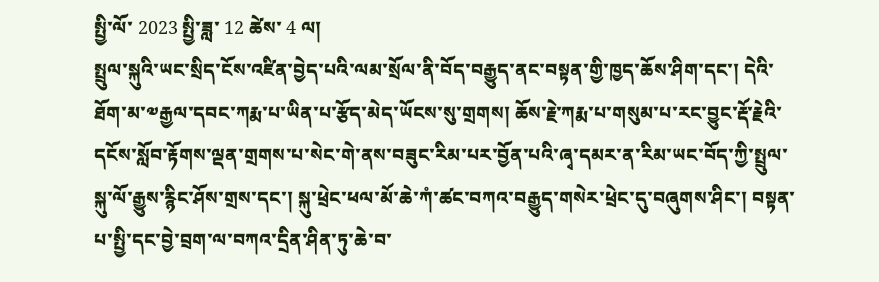སྤྱི་ལོ་ 2023 སྤྱི་ཟླ་ 12 ཚེས་ 4 ལ།
སྤྲུལ་སྐུའི་ཡང་སྲིད་ངོས་འཛིན་བྱེད་པའི་ལམ་སྲོལ་ནི་བོད་བརྒྱུད་ནང་བསྟན་གྱི་ཁྱད་ཆོས་ཤིག་དང་། དེའི་ཐོག་མ་༧རྒྱལ་དབང་ཀརྨ་པ་ཡིན་པ་རྩོད་མེད་ཡོངས་སུ་གྲགས། ཆོས་རྗེ་ཀརྨ་པ་གསུམ་པ་རང་བྱུང་རྡོ་རྗེའི་དངོས་སློབ་རྟོགས་ལྡན་གྲགས་པ་སེང་གེ་ནས་བཟུང་རིམ་པར་བྱོན་པའི་ཞྭ་དམར་ན་རིམ་ཡང་བོད་ཀྱི་སྤྲུལ་སྐུ་ལོ་རྒྱུས་རྙིང་ཤོས་གྲས་དང་། སྐུ་ཕྲེང་ཕལ་མོ་ཆེ་ཀཾ་ཚང་བཀའ་བརྒྱུད་གསེར་ཕྲེང་དུ་བཞུགས་ཤིང་། བསྟན་པ་སྤྱི་དང་བྱེ་བྲག་ལ་བཀའ་དྲིན་ཤིན་ཏུ་ཆེ་བ་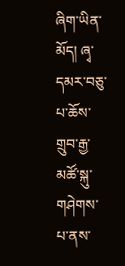ཞིག་ཡིན་མོད། ཞྭ་དམར་བཅུ་པ་ཆོས་གྲུབ་རྒྱ་མཚོ་སྐུ་གཤེགས་པ་ནས་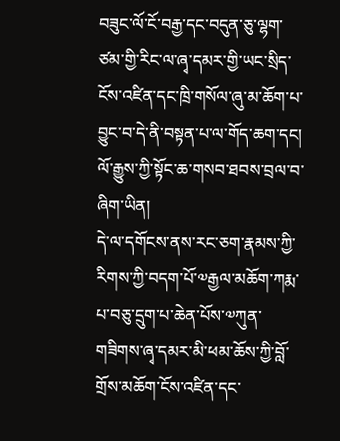བཟུང་ལོ་ངོ་བརྒྱ་དང་བདུན་ཅུ་ལྷག་ཙམ་གྱི་རིང་ལ་ཞྭ་དམར་གྱི་ཡང་སྲིད་ངོས་འཛིན་དང་ཁྲི་གསོལ་ཞུ་མ་ཆོག་པ་བྱུང་བ་དེ་ནི་བསྟན་པ་ལ་གོད་ཆག་དང། ལོ་རྒྱུས་ཀྱི་སྟོང་ཆ་གསབ་ཐབས་བྲལ་བ་ཞིག་ཡིན།
དེ་ལ་དགོངས་ནས་རང་ཅག་རྣམས་ཀྱི་རིགས་ཀྱི་བདག་པོ་༧རྒྱལ་མཆོག་ཀརྨ་པ་བཅུ་དྲུག་པ་ཆེན་པོས་༧ཀུན་གཟིགས་ཞྭ་དམར་མི་ཕམ་ཆོས་ཀྱི་བློ་གྲོས་མཆོག་ངོས་འཛིན་དང་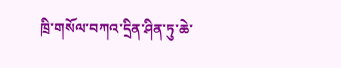ཁྲི་གསོལ་བཀའ་དྲིན་ཤིན་ཏུ་ཆེ་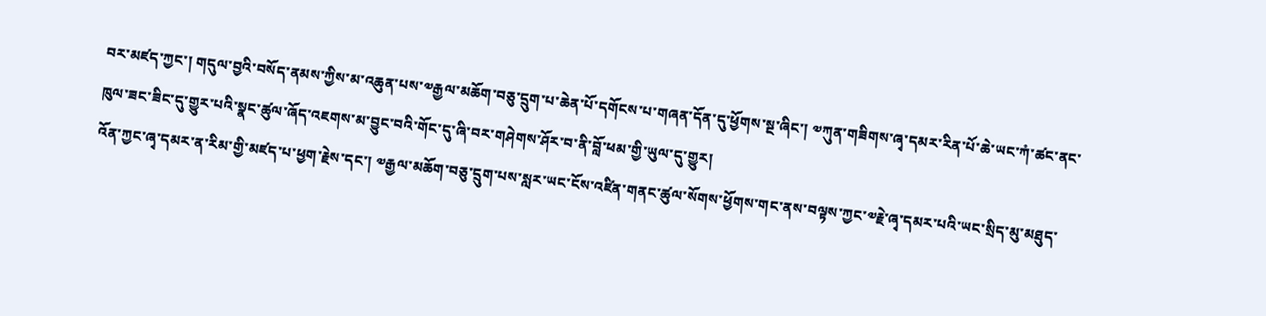བར་མཛད་ཀྱང་། གདུལ་བྱའི་བསོད་ནམས་ཀྱིས་མ་འཆུན་པས་༧རྒྱལ་མཆོག་བཅུ་དྲུག་པ་ཆེན་པོ་དགོངས་པ་གཞན་དོན་དུ་ཕྱོགས་སྔ་ཞིང་། ༧ཀུན་གཟིགས་ཞྭ་དམར་རིན་པོ་ཆེ་ཡང་ཀཾ་ཚང་ནང་ཁུལ་ཟང་ཟིང་དུ་གྱུར་པའི་སྣང་ཚུལ་ཞོད་འཇགས་མ་བྱུང་བའི་གོང་དུ་ཞི་བར་གཤེགས་ཤོར་བ་ནི་བློ་ཕམ་གྱི་ཡུལ་དུ་གྱུར།
འོན་ཀྱང་ཞྭ་དམར་ན་རིམ་གྱི་མཛད་པ་ཕྱག་རྗེས་དང་། ༧རྒྱལ་མཆོག་བཅུ་དྲུག་པས་སླར་ཡང་ངོས་འཛིན་གནང་ཚུལ་སོགས་ཕྱོགས་གང་ནས་བལྟས་ཀྱང་༧རྗེ་ཞྭ་དམར་པའི་ཡང་སྲིད་མུ་མཐུད་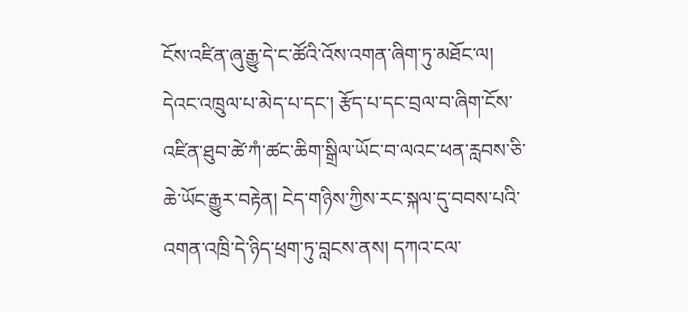ངོས་འཛིན་ཞུ་རྒྱུ་དེ་ང་ཚོའི་འོས་འགན་ཞིག་ཏུ་མཐོང་ལ། དེའང་འཁྲུལ་པ་མེད་པ་དང་། རྩོད་པ་དང་བྲལ་བ་ཞིག་ངོས་འཛིན་ཐུབ་ཚེ་ཀཾ་ཚང་ཆིག་སྒྲིལ་ཡོང་བ་ལའང་ཕན་རླབས་ཅི་ཆེ་ཡོང་རྒྱུར་བརྟེན། ངེད་གཉིས་ཀྱིས་རང་སྐལ་དུ་བབས་པའི་འགན་འཁྲི་དེ་ཉིད་ཕྲག་ཏུ་བླངས་ནས། དཀའ་ངལ་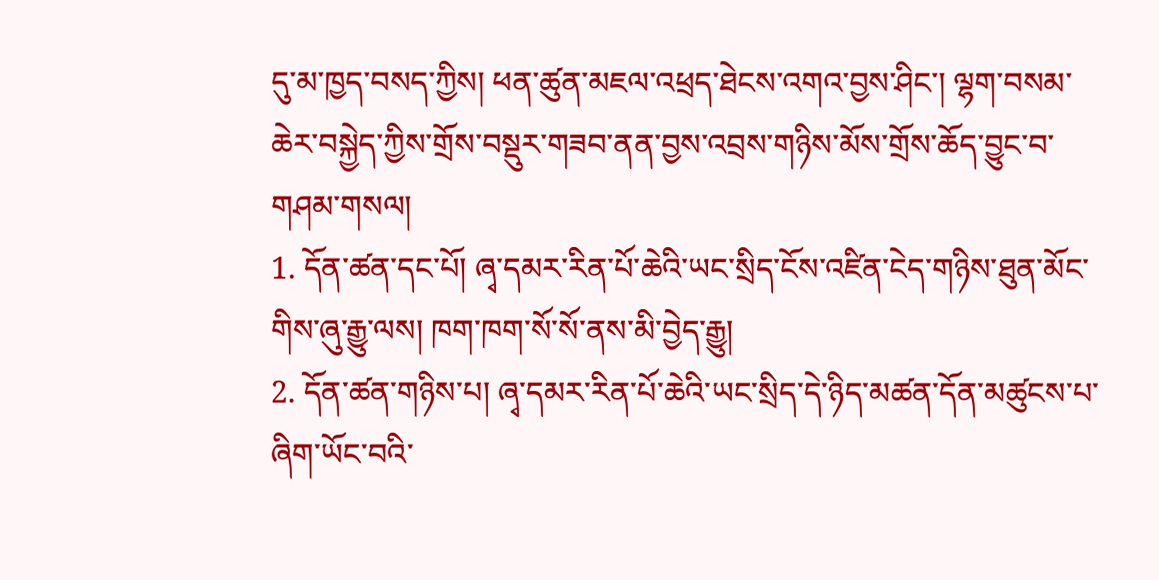དུ་མ་ཁྱད་བསད་ཀྱིས། ཕན་ཚུན་མཇལ་འཕྲད་ཐེངས་འགའ་བྱས་ཤིང་། ལྷག་བསམ་ཆེར་བསྐྱེད་ཀྱིས་གྲོས་བསྡུར་གཟབ་ནན་བྱས་འབྲས་གཉིས་མོས་གྲོས་ཆོད་བྱུང་བ་གཤམ་གསལ།
1. དོན་ཚན་དང་པོ། ཞྭ་དམར་རིན་པོ་ཆེའི་ཡང་སྲིད་ངོས་འཛིན་ངེད་གཉིས་ཐུན་མོང་གིས་ཞུ་རྒྱུ་ལས། ཁག་ཁག་སོ་སོ་ནས་མི་བྱེད་རྒྱུ།
2. དོན་ཚན་གཉིས་པ། ཞྭ་དམར་རིན་པོ་ཆེའི་ཡང་སྲིད་དེ་ཉིད་མཚན་དོན་མཚུངས་པ་ཞིག་ཡོང་བའི་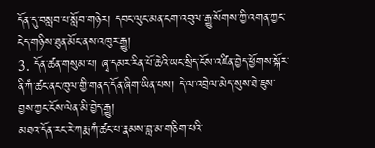དོན་དུ་བསླབ་པ་སློབ་གཉེར། དབང་ལུང་མན་ངག་འབུལ་རྒྱུ་སོགས་ཀྱི་འགན་ཀྱང་ངེད་གཉིས་ཐུན་མོང་ནས་འཁུར་རྒྱུ།
3. དོན་ཚན་གསུམ་པ། ཞྭ་དམར་རིན་པོ་ཆེའི་ཡང་སྲིད་ངོས་འཛིན་བྱེད་ཕྱོགས་སྐོར་ནི་ཀཾ་ཚང་ནང་ཁུལ་གྱི་གནད་དོན་ཞིག་ཡིན་པས། དེ་ལ་འབྲེལ་མེད་སུས་ཐེ་ཇུས་བྱས་ཀྱང་ངོས་ལེན་མི་བྱེད་རྒྱུ།
མཐའ་དོན་རང་རེ་ཀརྨ་ཀཾ་ཚང་པ་རྣམས་བླ་མ་གཅིག་པའི་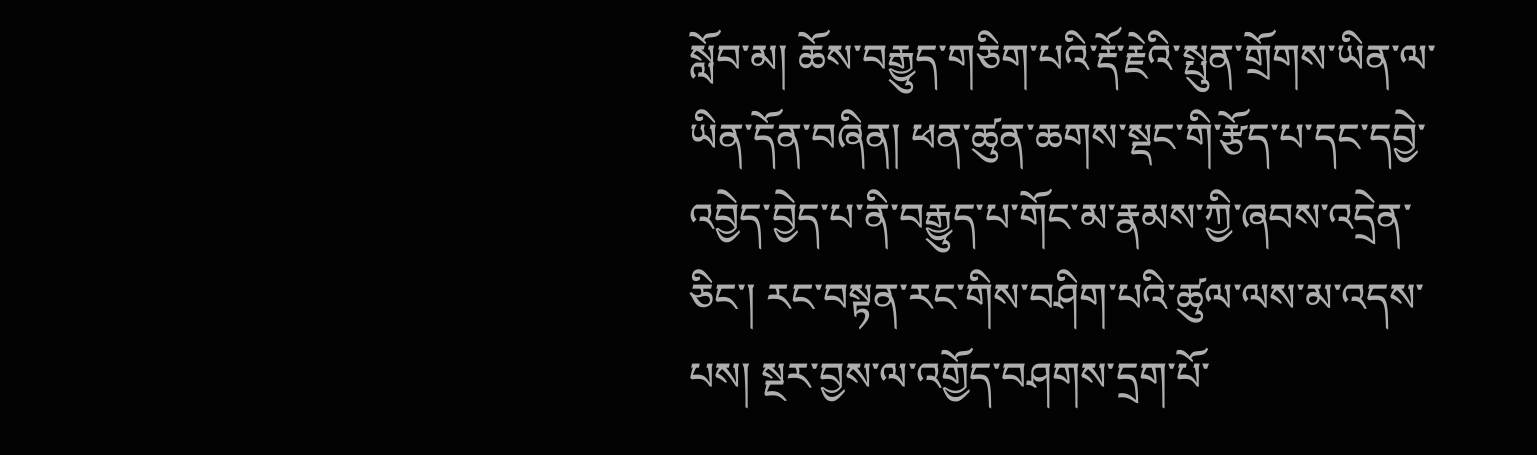སློབ་མ། ཆོས་བརྒྱུད་གཅིག་པའི་རྡོ་རྗེའི་སྤུན་གྲོགས་ཡིན་ལ་ཡིན་དོན་བཞིན། ཕན་ཚུན་ཆགས་སྡང་གི་རྩོད་པ་དང་དབྱེ་འབྱེད་བྱེད་པ་ནི་བརྒྱུད་པ་གོང་མ་རྣམས་ཀྱི་ཞབས་འདྲེན་ཅིང་། རང་བསྟན་རང་གིས་བཤིག་པའི་ཚུལ་ལས་མ་འདས་པས། སྔར་བྱས་ལ་འགྱོད་བཤགས་དྲག་པོ་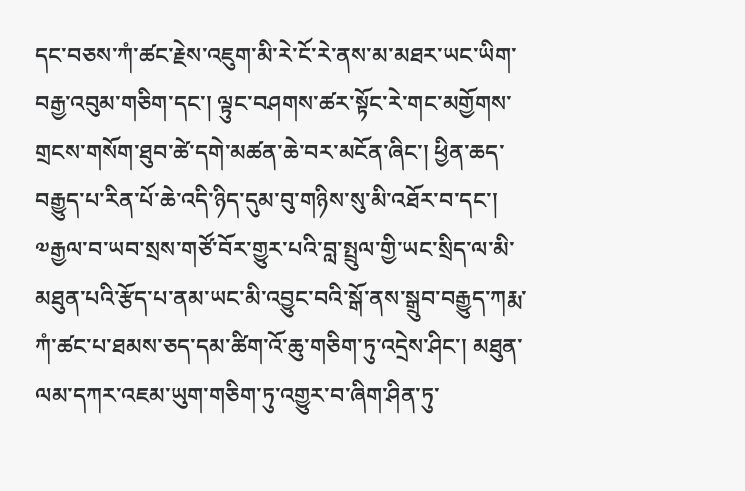དང་བཅས་ཀཾ་ཚང་རྗེས་འཇུག་མི་རེ་ངོ་རེ་ནས་མ་མཐར་ཡང་ཡིག་བརྒྱ་འབུམ་གཅིག་དང་། ལྟུང་བཤགས་ཚར་སྟོང་རེ་གང་མགྱོགས་གྲངས་གསོག་ཐུབ་ཚེ་དགེ་མཚན་ཆེ་བར་མངོན་ཞིང་། ཕྱིན་ཆད་བརྒྱུད་པ་རིན་པོ་ཆེ་འདི་ཉིད་དུམ་བུ་གཉིས་སུ་མི་འཐོར་བ་དང་། ༧རྒྱལ་བ་ཡབ་སྲས་གཙོ་བོར་གྱུར་པའི་བླ་སྤྲུལ་གྱི་ཡང་སྲིད་ལ་མི་མཐུན་པའི་རྩོད་པ་ནམ་ཡང་མི་འབྱུང་བའི་སྒོ་ནས་སྒྲུབ་བརྒྱུད་ཀརྨ་ཀཾ་ཚང་པ་ཐམས་ཅད་དམ་ཚིག་འོ་ཆུ་གཅིག་ཏུ་འདྲེས་ཤིང་། མཐུན་ལམ་དཀར་འཇམ་ཡུག་གཅིག་ཏུ་འགྱུར་བ་ཞིག་ཤིན་ཏུ་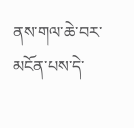ནས་གལ་ཆེ་བར་མངོན་པས་དེ་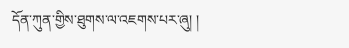དོན་ཀུན་གྱིས་ཐུགས་ལ་འཇགས་པར་ཞུ། །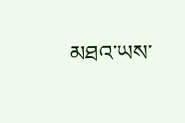མཐའ་ཡས་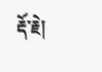རྡོ་རྗེ།